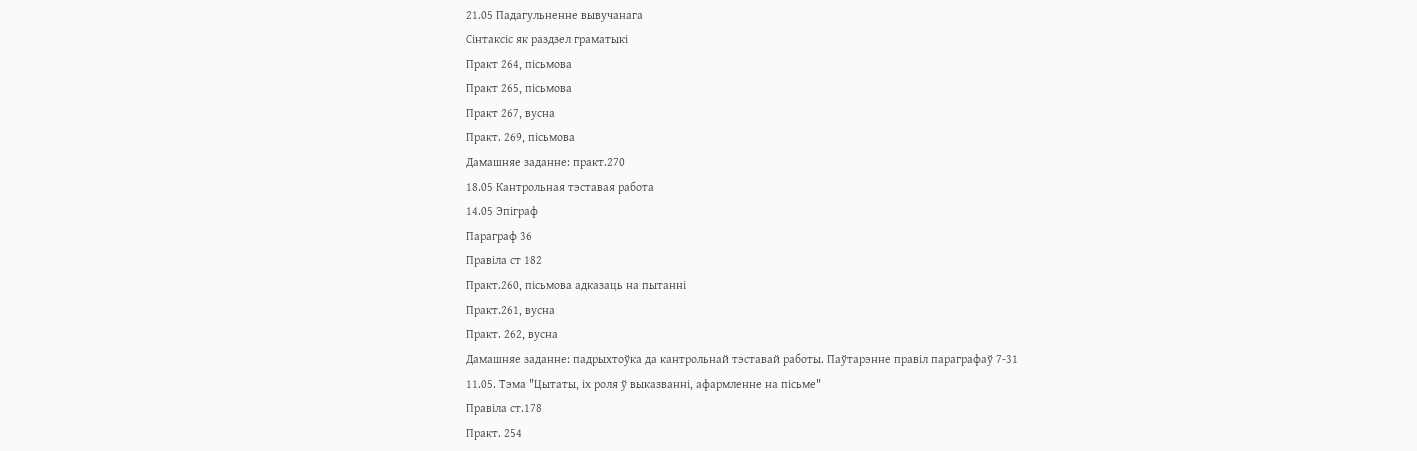21.05 Падагульненне вывучанага
Сінтаксіс як раздзел граматыкі
Практ 264, пісьмова
Практ 265, пісьмова
Практ 267, вусна
Практ. 269, пісьмова
Дамашняе заданне: практ.270
18.05 Кантрольная тэставая работа
14.05 Эпіграф
Параграф 36
Правіла ст 182
Практ.260, пісьмова адказаць на пытанні
Практ.261, вусна
Практ. 262, вусна
Дамашняе заданне: падрыхтоўка да кантрольнай тэставай работы. Паўтарэнне правіл параграфаў 7-31
11.05. Тэма "Цытаты, іх роля ў выказванні, афармленне на пісьме"
Правіла ст.178
Практ. 254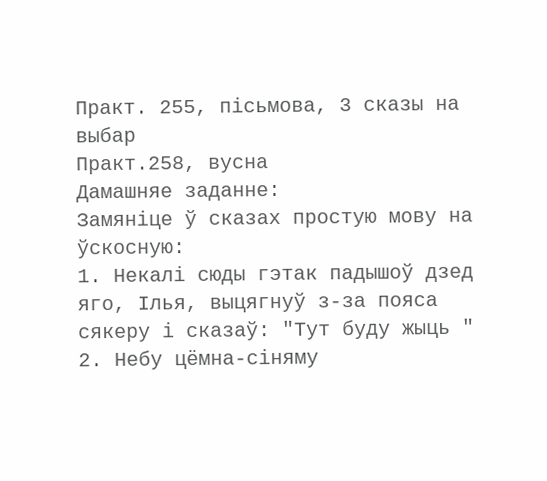Практ. 255, пісьмова, 3 сказы на выбар
Практ.258, вусна
Дамашняе заданне:
Замяніце ў сказах простую мову на ўскосную:
1. Некалі сюды гэтак падышоў дзед яго, Ілья, выцягнуў з-за пояса сякеру і сказаў: "Тут буду жыць "
2. Небу цёмна-сіняму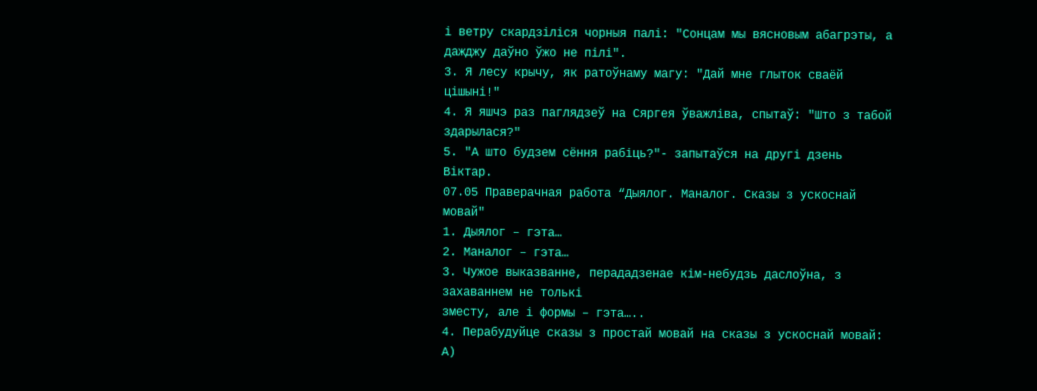і ветру скардзіліся чорныя палі: "Сонцам мы вясновым абагрэты, а дажджу даўно ўжо не пілі".
3. Я лесу крычу, як ратоўнаму магу: "Дай мне глыток сваёй цішыні!"
4. Я яшчэ раз паглядзеў на Сяргея ўважліва, спытаў: "Што з табой здарылася?"
5. "А што будзем сёння рабіць?"- запытаўся на другі дзень Віктар.
07.05 Праверачная работа “Дыялог. Маналог. Сказы з ускоснай мовай"
1. Дыялог – гэта…
2. Маналог – гэта…
3. Чужое выказванне, перададзенае кім-небудзь даслоўна, з захаваннем не толькі
зместу, але і формы – гэта…..
4. Перабудуйце сказы з простай мовай на сказы з ускоснай мовай:
А)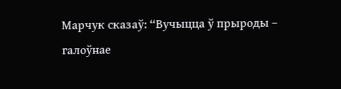Марчук сказаў: “Вучыцца ў прыроды – галоўнае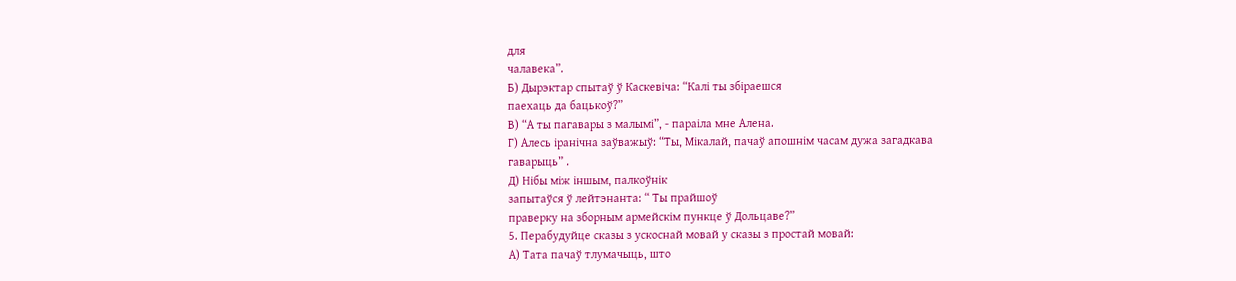для
чалавека”.
Б) Дырэктар спытаў ў Каскевіча: “Калі ты збіраешся
паехаць да бацькоў?”
В) “А ты пагавары з малымі”, - параіла мне Алена.
Г) Алесь іранічна заўважыў: “Ты, Мікалай, пачаў апошнім часам дужа загадкава
гаварыць” .
Д) Нібы між іншым, палкоўнік
запытаўся ў лейтэнанта: “ Ты прайшоў
праверку на зборным армейскім пункце ў Дольцаве?”
5. Перабудуйце сказы з ускоснай мовай у сказы з простай мовай:
А) Тата пачаў тлумачыць, што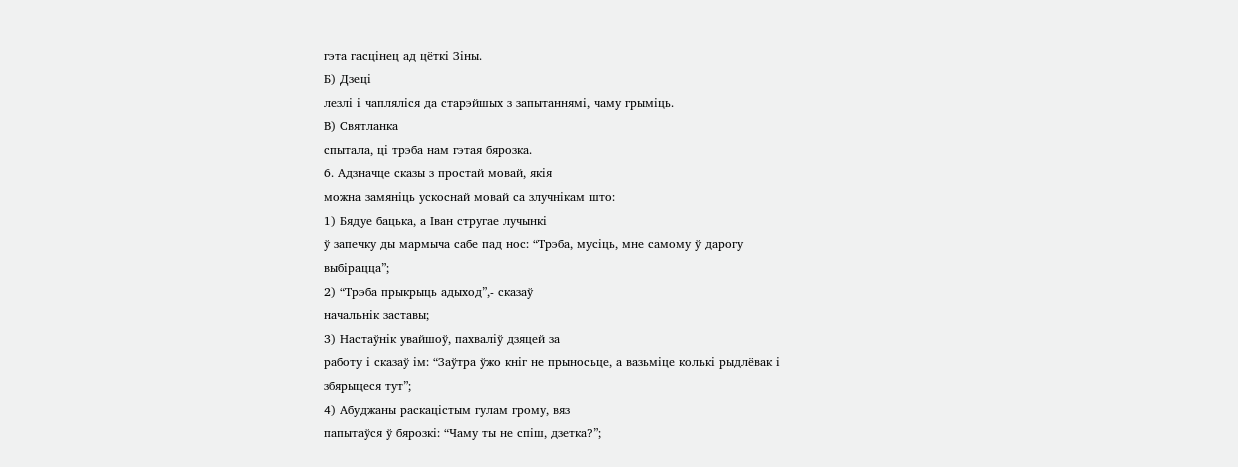гэта гасцінец ад цёткі Зіны.
Б) Дзеці
лезлі і чапляліся да старэйшых з запытаннямі, чаму грыміць.
В) Святланка
спытала, ці трэба нам гэтая бярозка.
6. Адзначце сказы з простай мовай, якія
можна замяніць ускоснай мовай са злучнікам што:
1) Бядуе бацька, а Іван стругае лучынкі
ў запечку ды мармыча сабе пад нос: “Трэба, мусіць, мне самому ў дарогу
выбірацца”;
2) “Трэба прыкрыць адыход”,- сказаў
начальнік заставы;
3) Настаўнік увайшоў, пахваліў дзяцей за
работу і сказаў ім: “Заўтра ўжо кніг не прыносьце, а вазьміце колькі рыдлёвак і
збярыцеся тут”;
4) Абуджаны раскацістым гулам грому, вяз
папытаўся ў бярозкі: “Чаму ты не спіш, дзетка?”;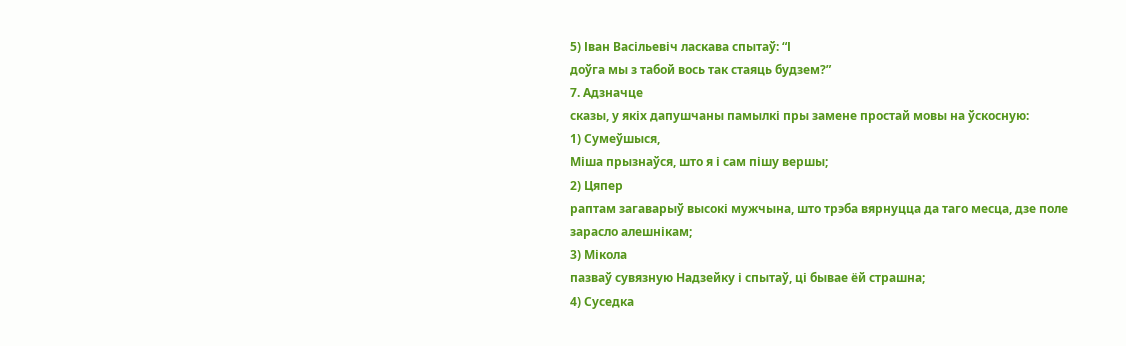5) Іван Васільевіч ласкава спытаў: “І
доўга мы з табой вось так стаяць будзем?”
7. Адзначце
сказы, у якіх дапушчаны памылкі пры замене простай мовы на ўскосную:
1) Сумеўшыся,
Міша прызнаўся, што я і сам пішу вершы;
2) Цяпер
раптам загаварыў высокі мужчына, што трэба вярнуцца да таго месца, дзе поле
зарасло алешнікам;
3) Мікола
пазваў сувязную Надзейку і спытаў, ці бывае ёй страшна;
4) Суседка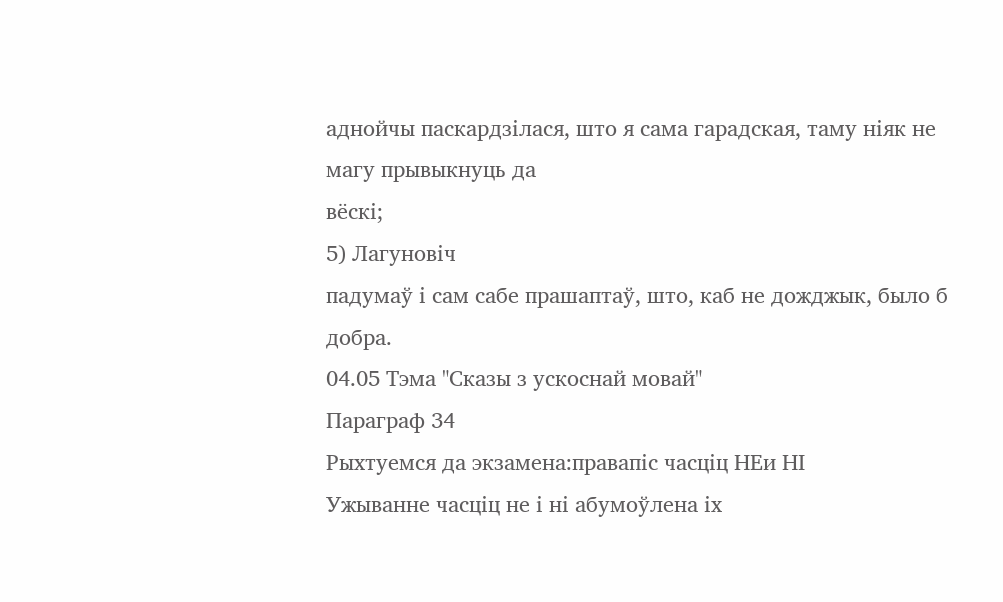аднойчы паскардзілася, што я сама гарадская, таму ніяк не магу прывыкнуць да
вёскі;
5) Лагуновіч
падумаў і сам сабе прашаптаў, што, каб не дожджык, было б добра.
04.05 Тэма "Сказы з ускоснай мовай"
Параграф 34
Рыхтуемся да экзамена:правапіс часціц НЕи НІ
Ужыванне часціц не і ні абумоўлена іх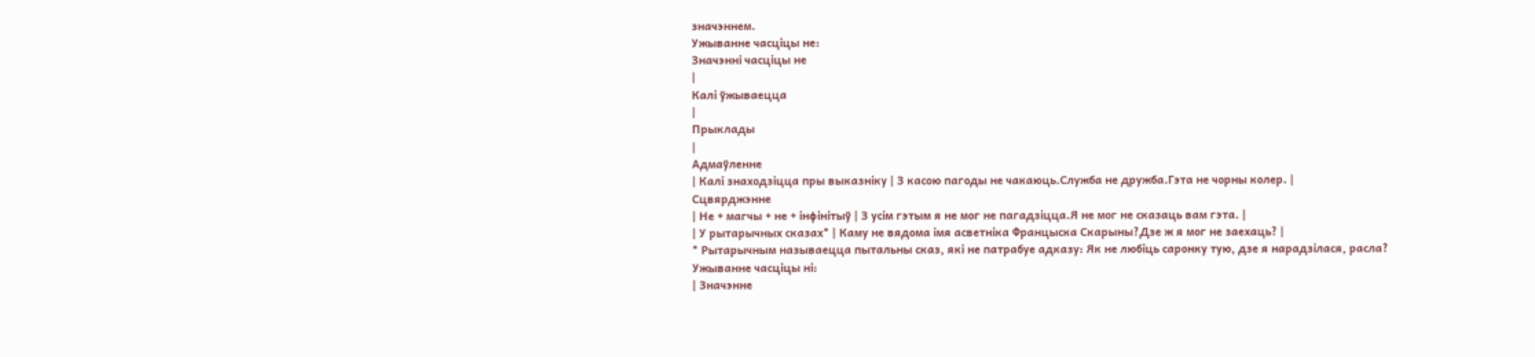значэннем.
Ужыванне часціцы не:
Значэнні часціцы не
|
Калі ўжываецца
|
Прыклады
|
Адмаўленне
| Калі знаходзіцца пры выказніку | З касою пагоды не чакаюць.Служба не дружба.Гэта не чорны колер. |
Сцвярджэнне
| Не + магчы + не + інфінітыў | З усім гэтым я не мог не пагадзіцца.Я не мог не сказаць вам гэта. |
| У рытарычных сказах* | Каму не вядома імя асветніка Францыска Скарыны?Дзе ж я мог не заехаць? |
* Рытарычным называецца пытальны сказ, які не патрабуе адказу: Як не любіць саронку тую, дзе я нарадзілася, расла?
Ужыванне часціцы ні:
| Значэнне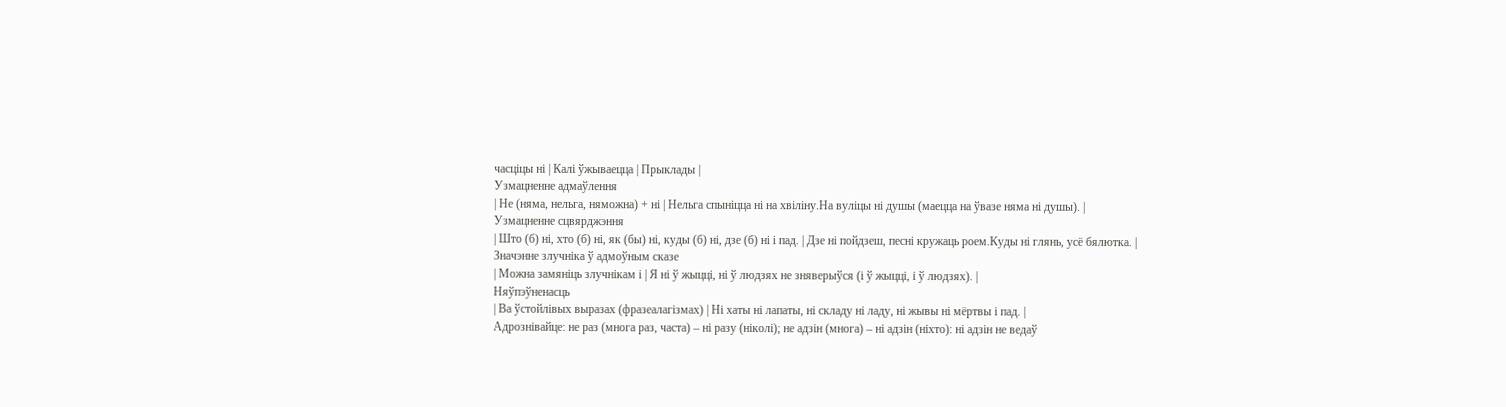часціцы ні | Калі ўжываецца | Прыклады |
Узмацненне адмаўлення
| Не (няма, нельга, няможна) + ні | Нельга спыніцца ні на хвіліну.На вуліцы ні душы (маецца на ўвазе няма ні душы). |
Узмацненне сцвярджэння
| Што (б) ні, хто (б) ні, як (бы) ні, куды (б) ні, дзе (б) ні і пад. | Дзе ні пойдзеш, песні кружаць роем.Куды ні глянь, усё бялютка. |
Значэнне злучніка ў адмоўным сказе
| Можна замяніць злучнікам і | Я ні ў жыцці, ні ў людзях не зняверыўся (і ў жыцці, і ў людзях). |
Няўпэўненасць
| Ва ўстойлівых выразах (фразеалагізмах) | Ні хаты ні лапаты, ні складу ні ладу, ні жывы ні мёртвы і пад. |
Адрознівайце: не раз (многа раз, часта) – ні разу (ніколі); не адзін (многа) – ні адзін (ніхто): ні адзін не ведаў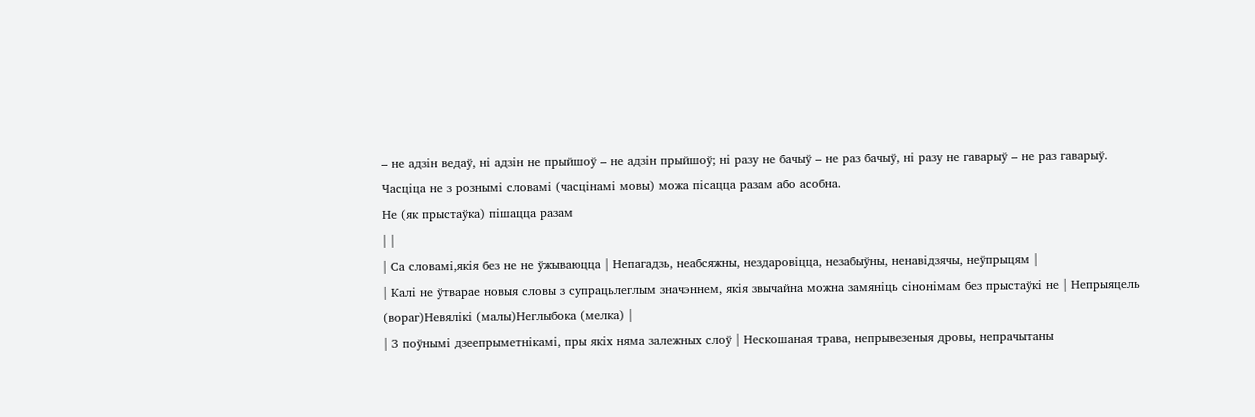– не адзін ведаў, ні адзін не прыйшоў – не адзін прыйшоў; ні разу не бачыў – не раз бачыў, ні разу не гаварыў – не раз гаварыў.
Часціца не з рознымі словамі (часцінамі мовы) можа пісацца разам або асобна.
Не (як прыстаўка) пішацца разам
| |
| Са словамі,якія без не не ўжываюцца | Непагадзь, неабсяжны, нездаровіцца, незабыўны, ненавідзячы, неўпрыцям |
| Калі не ўтварае новыя словы з супрацьлеглым значэннем, якія звычайна можна замяніць сінонімам без прыстаўкі не | Непрыяцель (вораг)Невялікі (малы)Неглыбока (мелка) |
| З поўнымі дзеепрыметнікамі, пры якіх няма залежных слоў | Нескошаная трава, непрывезеныя дровы, непрачытаны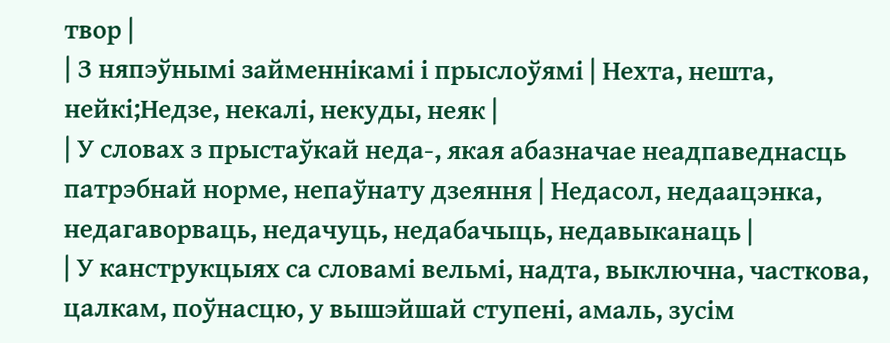твор |
| З няпэўнымі займеннікамі і прыслоўямі | Нехта, нешта, нейкі;Недзе, некалі, некуды, неяк |
| У словах з прыстаўкай неда-, якая абазначае неадпаведнасць патрэбнай норме, непаўнату дзеяння | Недасол, недаацэнка, недагаворваць, недачуць, недабачыць, недавыканаць |
| У канструкцыях са словамі вельмі, надта, выключна, часткова, цалкам, поўнасцю, у вышэйшай ступені, амаль, зусім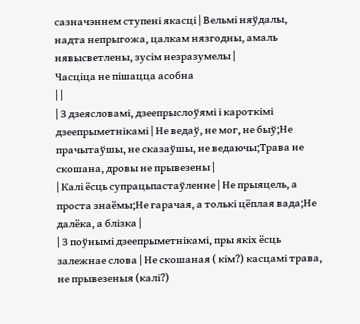сазначэннем ступені якасці | Вельмі няўдалы, надта непрыгожа, цалкам нязгодны, амаль нявысветлены, зусім незразумелы |
Часціца не пішацца асобна
| |
| З дзеясловамі, дзеепрыслоўямі і кароткімі дзеепрыметнікамі | Не ведаў, не мог, не быў;Не прачытаўшы, не сказаўшы, не ведаючы;Трава не скошана, дровы не прывезены |
| Калі ёсць супрацьпастаўленне | Не прыяцель, а проста знаёмы;Не гарачая, а толькі цёплая вада;Не далёка, а блізка |
| З поўнымі дзеепрыметнікамі, пры якіх ёсць залежнае слова | Не скошаная ( кім?) касцамі трава, не прывезеныя (калі?)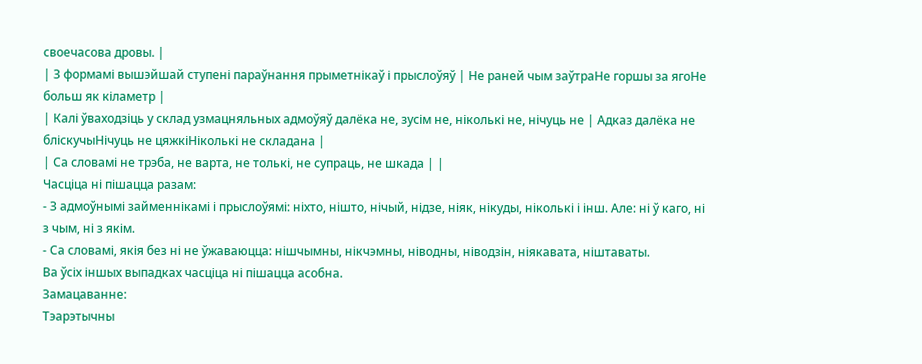своечасова дровы. |
| З формамі вышэйшай ступені параўнання прыметнікаў і прыслоўяў | Не раней чым заўтраНе горшы за ягоНе больш як кіламетр |
| Калі ўваходзіць у склад узмацняльных адмоўяў далёка не, зусім не, ніколькі не, нічуць не | Адказ далёка не бліскучыНічуць не цяжкіНіколькі не складана |
| Са словамі не трэба, не варта, не толькі, не супраць, не шкада | |
Часціца ні пішацца разам:
- З адмоўнымі займеннікамі і прыслоўямі: ніхто, нішто, нічый, нідзе, ніяк, нікуды, ніколькі і інш. Але: ні ў каго, ні з чым, ні з якім.
- Са словамі, якія без ні не ўжаваюцца: нішчымны, нікчэмны, ніводны, ніводзін, ніякавата, ніштаваты.
Ва ўсіх іншых выпадках часціца ні пішацца асобна.
Замацаванне:
Тэарэтычны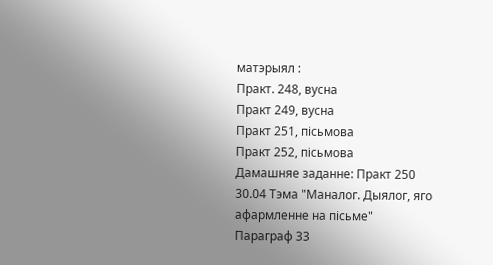матэрыял :
Практ. 248, вусна
Практ 249, вусна
Практ 251, пісьмова
Практ 252, пісьмова
Дамашняе заданне: Практ 250
30.04 Тэма "Маналог. Дыялог, яго афармленне на пісьме"
Параграф 33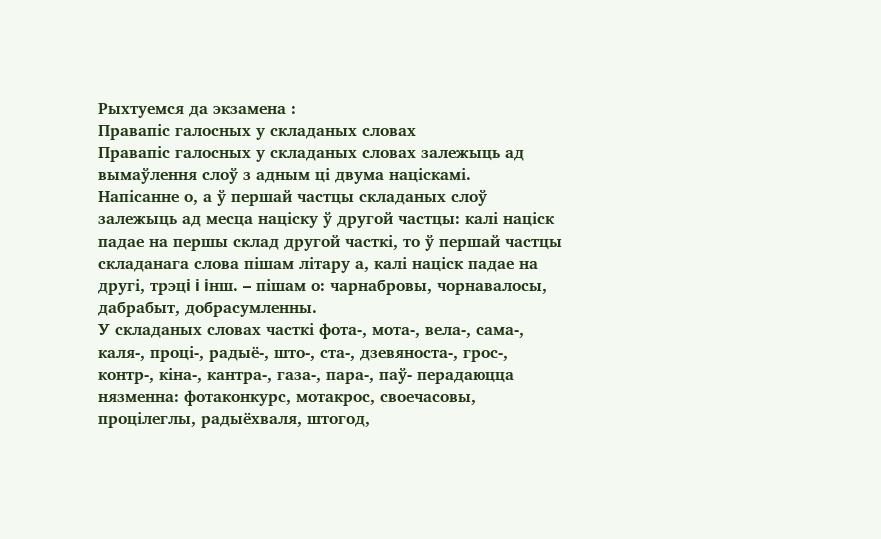Рыхтуемся да экзамена :
Правапiс галосных у складаных словах
Правапiс галосных у складаных словах залежыць ад вымаўлення слоў з адным цi двума нацiскамi.
Напiсанне о, а ў першай частцы складаных слоў залежыць ад месца нацiску ў другой частцы: калi нацiск падае на першы склад другой часткi, то ў першай частцы складанага слова пiшам лiтару а, калi нацiск падае на другi, трэцi i iнш. – пiшам о: чарнабровы, чорнавалосы, дабрабыт, добрасумленны.
У складаных словах часткi фота-, мота-, вела-, сама-, каля-, процi-, радыё-, што-, ста-, дзевяноста-, грос-, контр-, кiна-, кантра-, газа-, пара-, паў- перадаюцца нязменна: фотаконкурс, мотакрос, своечасовы, процiлеглы, радыёхваля, штогод,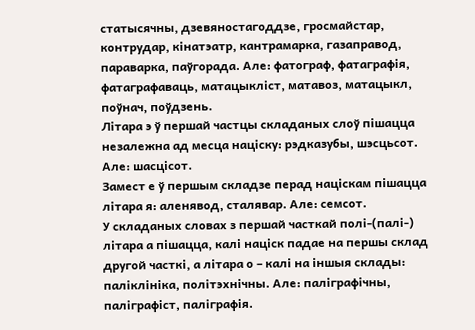статысячны, дзевяностагоддзе, гросмайстар, контрудар, кiнатэатр, кантрамарка, газаправод, параварка, паўгорада. Але: фатограф, фатаграфiя, фатаграфаваць, матацыкліст, матавоз, матацыкл, поўнач, поўдзень.
Лiтара э ў першай частцы складаных слоў пiшацца незалежна ад месца нацiску: рэдказубы, шэсцьсот. Але: шасцiсот.
Замест е ў першым складзе перад нацiскам пiшацца лiтара я: аленявод, сталявар. Але: семсот.
У складаных словах з першай часткай полi-(палi-) лiтара а пiшацца, калi нацiск падае на першы склад другой часткi, а лiтара о – калi на iншыя склады: палiклiнiка, полiтэхнiчны. Але: паліграфічны, паліграфіст, паліграфія.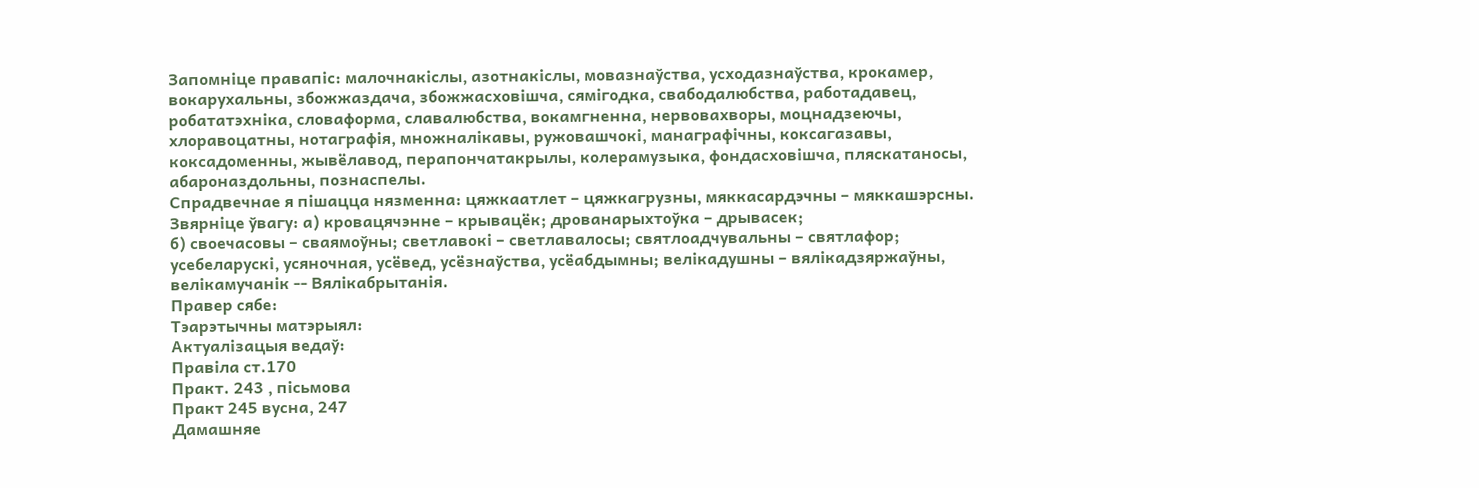Запомніце правапіс: малочнакiслы, азотнакіслы, мовазнаўства, усходазнаўства, крокамер, вокарухальны, збожжаздача, збожжасховішча, сямігодка, свабодалюбства, работадавец, робататэхніка, словаформа, славалюбства, вокамгненна, нервовахворы, моцнадзеючы, хлоравоцатны, нотаграфія, множналікавы, ружовашчокі, манаграфічны, коксагазавы, коксадоменны, жывёлавод, перапончатакрылы, колерамузыка, фондасховішча, пляскатаносы, абароназдольны, познаспелы.
Спрадвечнае я пішацца нязменна: цяжкаатлет – цяжкагрузны, мяккасардэчны – мяккашэрсны.
Звярніце ўвагу: а) кровацячэнне – крывацёк; дрованарыхтоўка – дрывасек;
б) своечасовы – сваямоўны; светлавокі – светлавалосы; святлоадчувальны – святлафор; усебеларускі, усяночная, усёвед, усёзнаўства, усёабдымны; велікадушны – вялікадзяржаўны, велікамучанік -- Вялікабрытанія.
Правер сябе:
Тэарэтычны матэрыял:
Актуалізацыя ведаў:
Правіла ст.170
Практ. 243 , пісьмова
Практ 245 вусна, 247
Дамашняе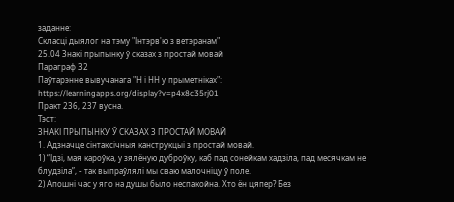заданне:
Скласці дыялог на тэму "Інтэрв'ю з ветэранам"
25.04 Знакі прыпынку ў сказах з простай мовай
Параграф 32
Паўтарэнне вывучанага "Н і НН у прыметніках":
https://learningapps.org/display?v=p4x8c35rj01
Практ 236, 237 вусна.
Тэст:
ЗНАКІ ПРЫПЫНКУ Ў СКАЗАХ З ПРОСТАЙ МОВАЙ
1. Адзначце сінтаксічныя канструкцыі з простай мовай.
1) “Ідзі, мая кароўка, у зялёную дуброўку, каб пад сонейкам хадзіла, пад месячкам не
блудзіла”, - так выпраўлялі мы сваю малочніцу ў поле.
2) Апошні час у яго на душы было неспакойна. Хто ён цяпер? Без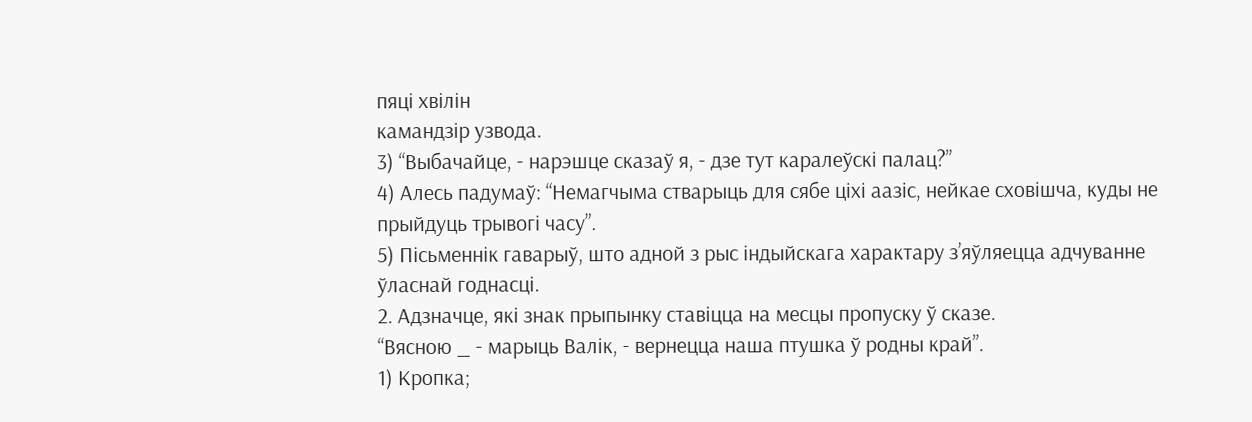пяці хвілін
камандзір узвода.
3) “Выбачайце, - нарэшце сказаў я, - дзе тут каралеўскі палац?”
4) Алесь падумаў: “Немагчыма стварыць для сябе ціхі аазіс, нейкае сховішча, куды не
прыйдуць трывогі часу”.
5) Пісьменнік гаварыў, што адной з рыс індыйскага характару з’яўляецца адчуванне
ўласнай годнасці.
2. Адзначце, які знак прыпынку ставіцца на месцы пропуску ў сказе.
“Вясною _ - марыць Валік, - вернецца наша птушка ў родны край”.
1) Кропка;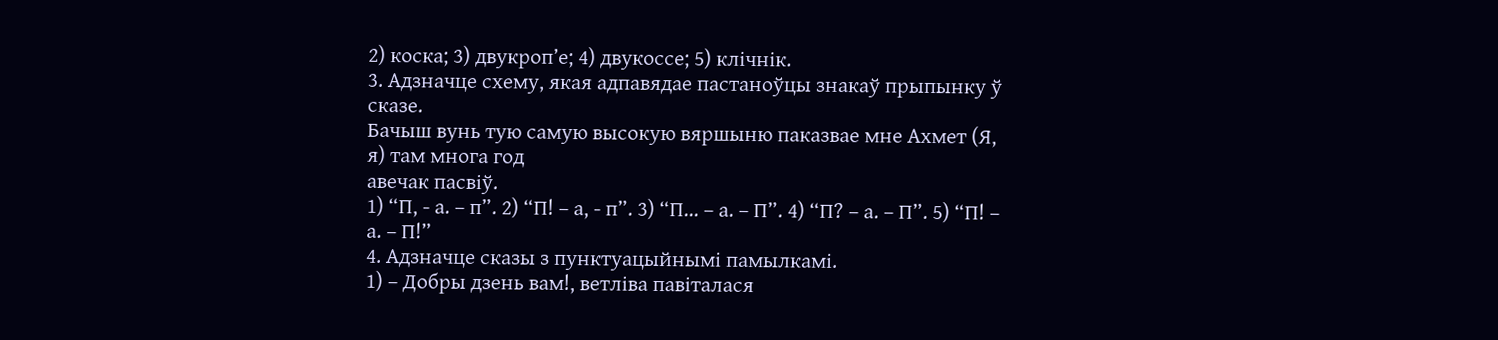2) коска; 3) двукроп’е; 4) двукоссе; 5) клічнік.
3. Адзначце схему, якая адпавядае пастаноўцы знакаў прыпынку ў сказе.
Бачыш вунь тую самую высокую вяршыню паказвае мне Ахмет (Я, я) там многа год
авечак пасвіў.
1) “П, - а. – п”. 2) “П! – а, - п”. 3) “П... – а. – П”. 4) “П? – а. – П”. 5) “П! – а. – П!”
4. Адзначце сказы з пунктуацыйнымі памылкамі.
1) – Добры дзень вам!, ветліва павіталася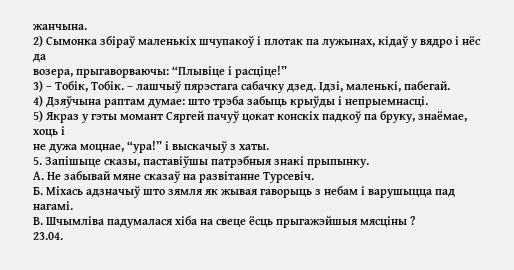жанчына.
2) Сымонка збіраў маленькіх шчупакоў і плотак па лужынах, кідаў у вядро і нёс да
возера, прыгаворваючы: “Плывіце і расціце!”
3) – Тобік, Тобік. – лашчыў пярэстага сабачку дзед. Ідзі, маленькі, пабегай.
4) Дзяўчына раптам думае: што трэба забыць крыўды і непрыемнасці.
5) Якраз у гэты момант Сяргей пачуў цокат конскіх падкоў па бруку, знаёмае, хоць і
не дужа моцнае, “ура!” і выскачыў з хаты.
5. Запішыце сказы, паставіўшы патрэбныя знакі прыпынку.
А. Не забывай мяне сказаў на развітанне Турсевіч.
Б. Міхась адзначыў што зямля як жывая гаворыць з небам і варушыцца пад нагамі.
В. Шчымліва падумалася хіба на свеце ёсць прыгажэйшыя мясціны ?
23.04.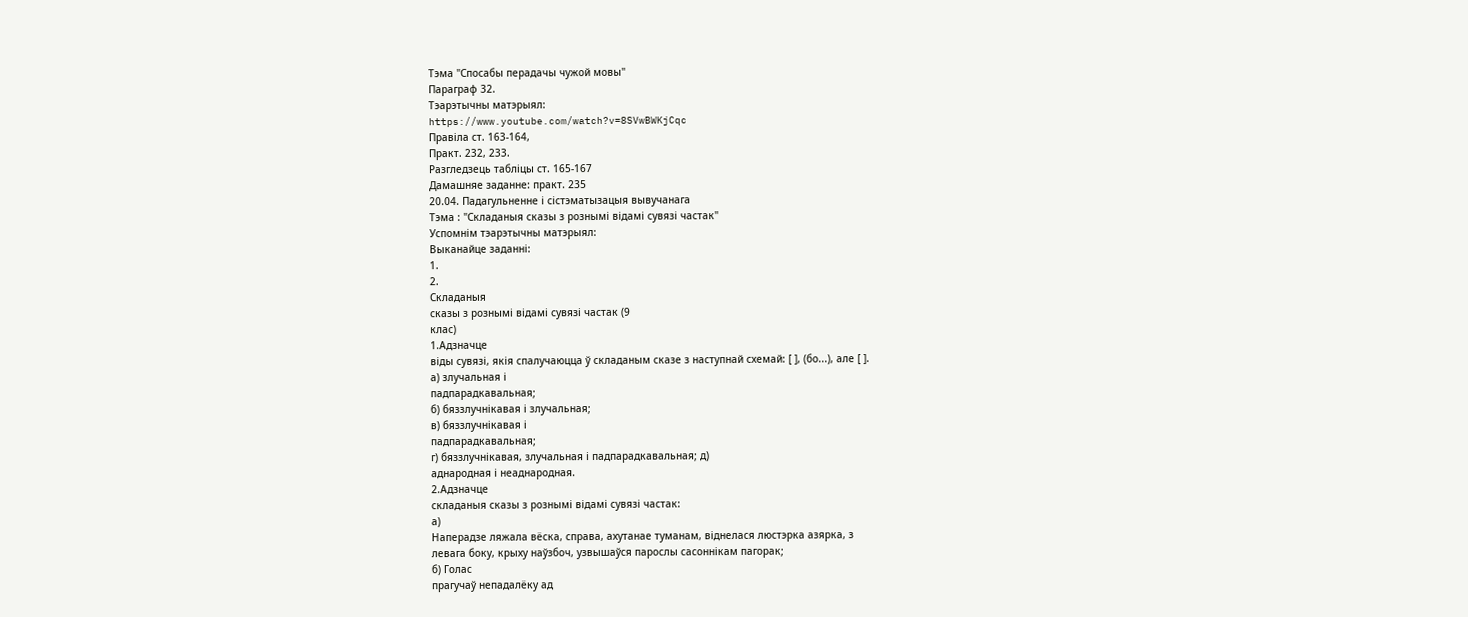Тэма "Спосабы перадачы чужой мовы"
Параграф 32.
Тэарэтычны матэрыял:
https://www.youtube.com/watch?v=8SVwBWKjCqc
Правіла ст. 163-164,
Практ. 232, 233.
Разгледзець табліцы ст. 165-167
Дамашняе заданне: практ. 235
20.04. Падагульненне і сістэматызацыя вывучанага
Тэма : "Складаныя сказы з рознымі відамі сувязі частак"
Успомнім тэарэтычны матэрыял:
Выканайце заданні:
1.
2.
Складаныя
сказы з рознымі відамі сувязі частак (9
клас)
1.Адзначце
віды сувязі, якія спалучаюцца ў складаным сказе з наступнай схемай: [ ], (бо...), але [ ].
а) злучальная і
падпарадкавальная;
б) бяззлучнікавая і злучальная;
в) бяззлучнікавая і
падпарадкавальная;
г) бяззлучнікавая, злучальная і падпарадкавальная; д)
аднародная і неаднародная.
2.Адзначце
складаныя сказы з рознымі відамі сувязі частак:
а)
Наперадзе ляжала вёска, справа, ахутанае туманам, віднелася люстэрка азярка, з
левага боку, крыху наўзбоч, узвышаўся парослы сасоннікам пагорак;
б) Голас
прагучаў непадалёку ад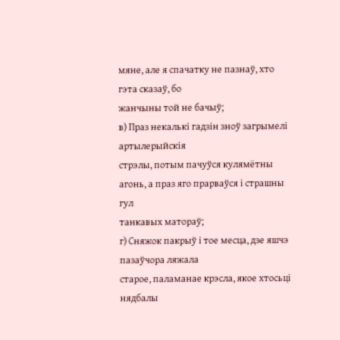мяне, але я спачатку не пазнаў, хто гэта сказаў, бо
жанчыны той не бачыў;
в) Праз некалькі гадзін зноў загрымелі артылерыйскія
стрэлы, потым пачуўся кулямётны агонь, а праз яго прарваўся і страшны гул
танкавых матораў;
г) Сняжок пакрыў і тое месца, дзе яшчэ пазаўчора ляжала
старое, паламанае крэсла, якое хтосьці нядбалы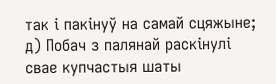так і пакінуў на самай сцяжыне;
д) Побач з палянай раскінулі свае купчастыя шаты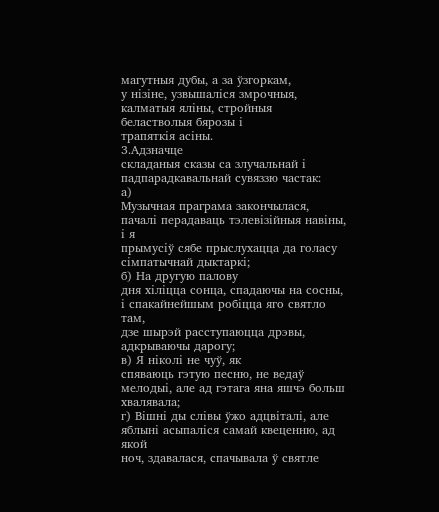магутныя дубы, а за ўзгоркам,
у нізіне, узвышаліся змрочныя, калматыя яліны, стройныя беластволыя бярозы і
трапяткія асіны.
3.Адзначце
складаныя сказы са злучальнай і падпарадкавальнай сувяззю частак:
а)
Музычная праграма закончылася, пачалі перадаваць тэлевізійныя навіны, і я
прымусіў сябе прыслухацца да голасу сімпатычнай дыктаркі;
б) На другую палову
дня хіліцца сонца, спадаючы на сосны, і спакайнейшым робіцца яго святло там,
дзе шырэй расступаюцца дрэвы, адкрываючы дарогу;
в) Я ніколі не чуў, як
спяваюць гэтую песню, не ведаў мелодыі, але ад гэтага яна яшчэ больш хвалявала;
г) Вішні ды слівы ўжо адцвіталі, але яблыні асыпаліся самай квеценню, ад якой
ноч, здавалася, спачывала ў святле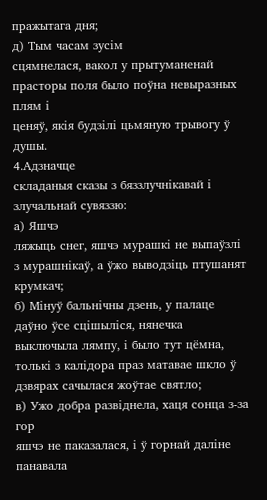пражытага дня;
д) Тым часам зусім
сцямнелася, вакол у прытуманенай прасторы поля было поўна невыразных плям і
ценяў, якія будзілі цьмяную трывогу ў душы.
4.Адзначце
складаныя сказы з бяззлучнікавай і злучальнай сувяззю:
а) Яшчэ
ляжыць снег, яшчэ мурашкі не выпаўзлі з мурашнікаў, а ўжо выводзіць птушанят
крумкач;
б) Мінуў бальнічны дзень, у палаце даўно ўсе сцішыліся, нянечка
выключыла лямпу, і было тут цёмна, толькі з калідора праз матавае шкло ў
дзвярах сачылася жоўтае святло;
в) Ужо добра развіднела, хаця сонца з-за гор
яшчэ не паказалася, і ў горнай даліне панавала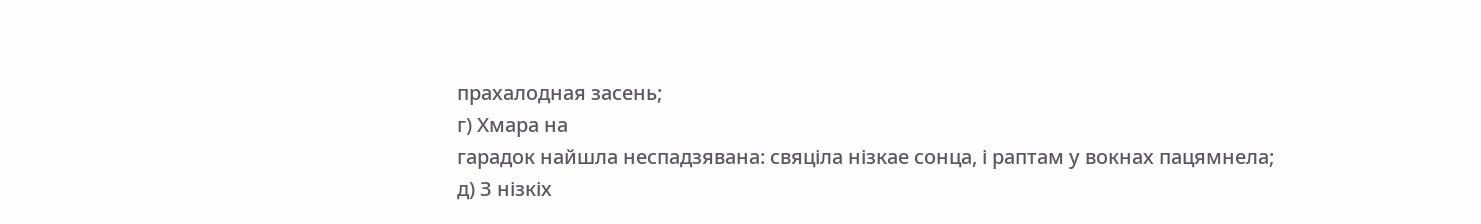прахалодная засень;
г) Хмара на
гарадок найшла неспадзявана: свяціла нізкае сонца, і раптам у вокнах пацямнела;
д) З нізкіх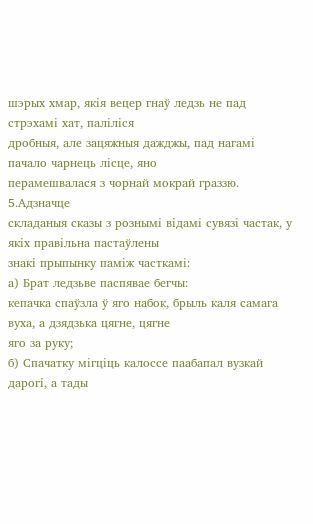шэрых хмар, якія вецер гнаў ледзь не пад стрэхамі хат, паліліся
дробныя, але зацяжныя дажджы, пад нагамі пачало чарнець лісце, яно
перамешвалася з чорнай мокрай граззю.
5.Адзначце
складаныя сказы з рознымі відамі сувязі частак, у якіх правільна пастаўлены
знакі прыпынку паміж часткамі:
а) Брат ледзьве паспявае бегчы:
кепачка спаўзла ў яго набок, брыль каля самага вуха, а дзядзька цягне, цягне
яго за руку;
б) Спачатку мігціць калоссе паабапал вузкай дарогі, а тады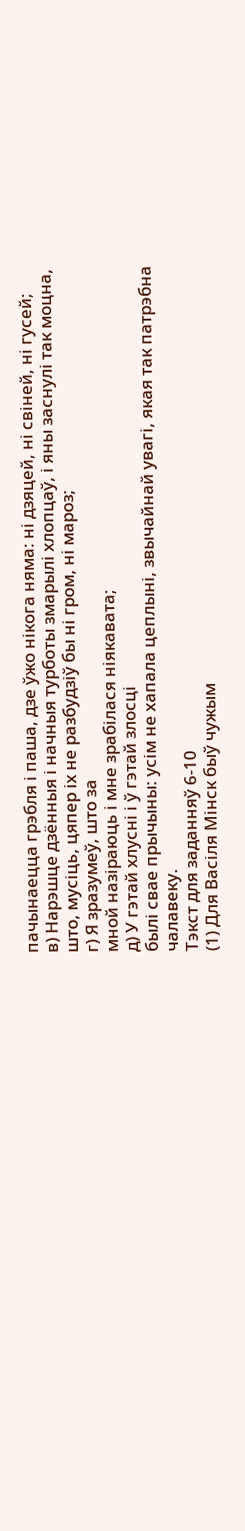пачынаецца грэбля і паша, дзе ўжо нікога няма: ні дзяцей, ні свіней, ні гусей;
в) Нарэшце дзённыя і начныя турботы змарылі хлопцаў, і яны заснулі так моцна,
што, мусіць, цяпер іх не разбудзіў бы ні гром, ні мароз;
г) Я зразумеў, што за
мной назіраюць і мне зрабілася ніякавата;
д) У гэтай хлусні і ў гэтай злосці
былі свае прычыны: усім не хапала цеплыні, звычайнай увагі, якая так патрэбна
чалавеку.
Тэкст для заданняў 6-10
(1) Для Васіля Мінск быў чужым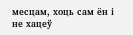месцам, хоць сам ён і не хацеў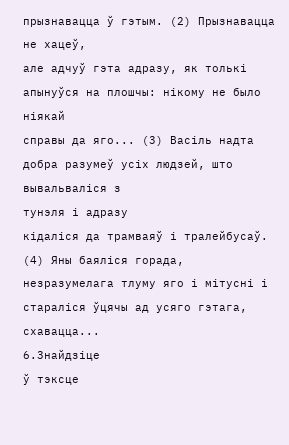прызнавацца ў гэтым. (2) Прызнавацца не хацеў,
але адчуў гэта адразу, як толькі апынуўся на плошчы: нікому не было ніякай
справы да яго... (3) Васіль надта добра разумеў усіх людзей, што вывальваліся з
тунэля і адразу
кідаліся да трамваяў і тралейбусаў. (4) Яны баяліся горада,
незразумелага тлуму яго і мітусні і стараліся ўцячы ад усяго гэтага,
схавацца...
6.Знайдзіце
ў тэксце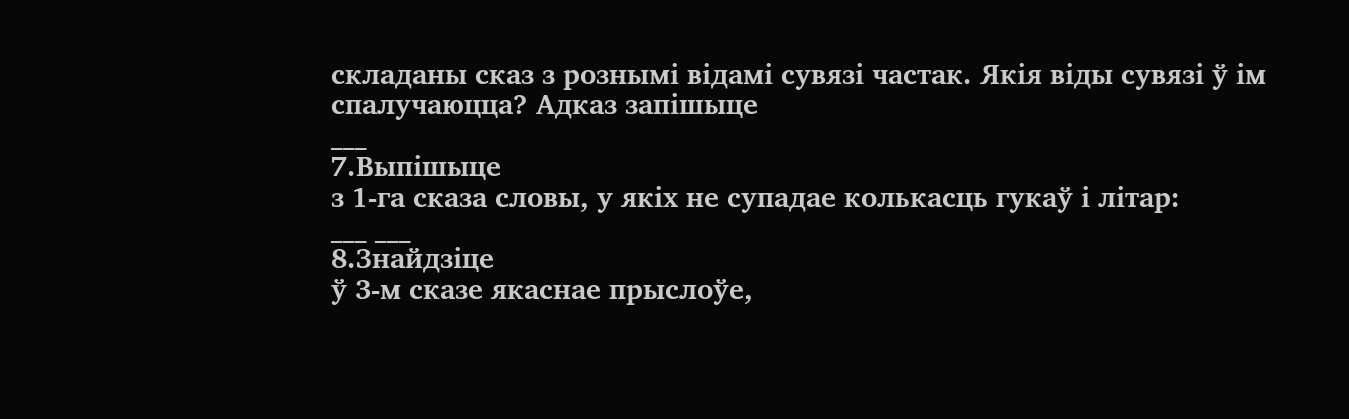складаны сказ з рознымі відамі сувязі частак. Якія віды сувязі ў ім
спалучаюцца? Адказ запішыце
___
7.Выпішыце
з 1-га сказа словы, у якіх не супадае колькасць гукаў і літар:
___ ___
8.Знайдзіце
ў 3-м сказе якаснае прыслоўе,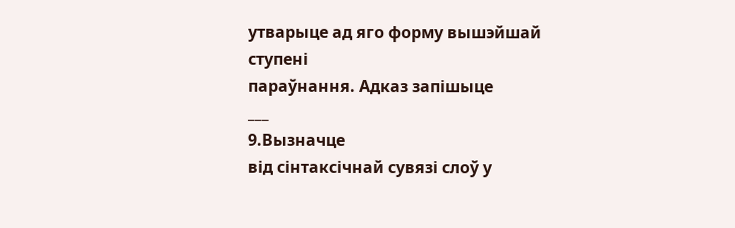утварыце ад яго форму вышэйшай ступені
параўнання. Адказ запішыце
___
9.Вызначце
від сінтаксічнай сувязі слоў у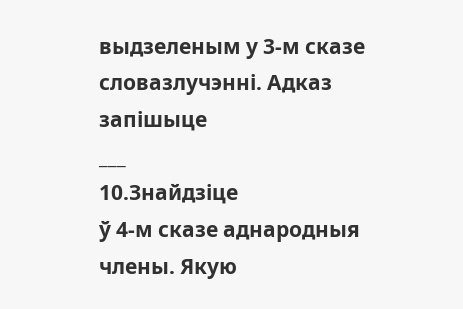выдзеленым у 3-м сказе словазлучэнні. Адказ
запішыце
___
10.Знайдзіце
ў 4-м сказе аднародныя члены. Якую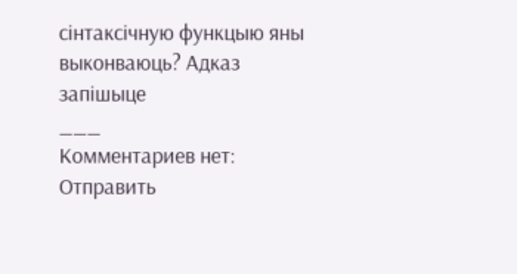сінтаксічную функцыю яны выконваюць? Адказ
запішыце
___
Комментариев нет:
Отправить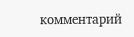комментарий